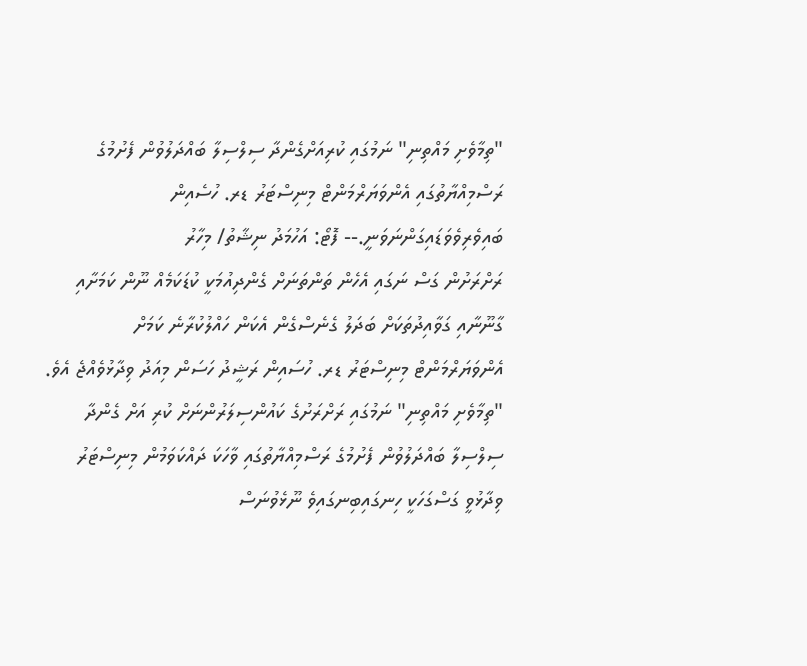"ތިމާވެށި މައްތިނި" ނަމުގައި ކުރިއަށްގެންދާ ސިލްސިލާ ބައްދަލުވުން ފެށުމުގެ ރަސްމިއްޔާތުގައި އެންވަޔަރްމަންޓް މިނިސްޓަރު ޑރ. ހުސެއިން ބައިވެރިވެވަޑައިގަންނަވަނީ.-- ފޮޓޯ: އަހުމަދު ނިޝާތު/ މިހާރު
ރަށްރަށުން ގަސް ނަގައި އެހެން ތަންތަނަށް ގެންދިއުމަކީ ކުޑަކަމެއް ނޫން ކަމަށާއި ގާނޫނާއި ގަވާއިދުތަކަށް ބަދަލު ގެނެސްގެން އެކަން ހައްލުކުރާނެ ކަމަށް އެންވަޔަރްމަންޓް މިނިސްޓަރު ޑރ. ހުސައިން ރަޝީދު ހަސަން މިއަދު ވިދާޅުވެއްޖެ އެވެ.
"ތިމާވެށި މައްތިނި" ނަމުގައި ރަށްރަށުގެ ކައުންސިލަރުންނަށް ކުރި އަށް ގެންދާ ސިލްސިލާ ބައްދަލުވުން ފެށުމުގެ ރަސްމިއްޔާތުގައި ވާހަކަ ދައްކަވަމުން މިނިސްޓަރު ވިދާޅުވީ ގަސްގަހަކީ ހިނގައިބިނގައިވެ ނޫޅެވުނަސް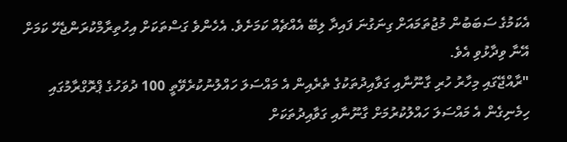އެކަމުގެ ސަބަބުން މުޖުތަމައަށް ގިނަގުނަ ފައިދާ ލިބޭ އެއްޗެއް ކަމަށެވެ. އެހެންވެ ގަސްތަކަށް އިހުތިރާމްކުރަންޖެހޭ ކަމަށް އޭނާ ވިދާޅުވި އެވެ.
"ރާއްޖޭގައި މިހާރު ހުރި ގާނޫނާއި ގަވާއިދުތަކުގެ ތެރެއިން އެ މައްސަލަ ހައްލުނުކުރެވޭތީ 100 ދުވަހުގެ ޕްރޮގްރާމުގައި ހިމެނިގެން އެ މައްސަލަ ހައްލުކުރުމަށް ގާނޫނާއި ގަވާއިދުތަކަށް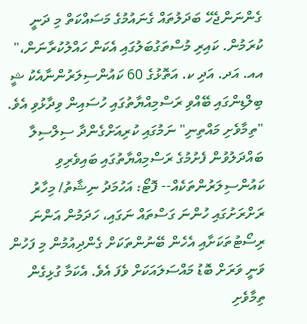ގެންނަންޖެހޭ ބަދަލުތައް ގެނައުމުގެ މަސައްކަތް މި ދަނީ ކުރަމުން. ކައިރި މުސްތަގުބަލުގައި އެކަން ހައްލުކުރާނަން،" އއ. އަދ. އަދި ކ. އަތޮޅުގެ 60 ކައުންސިލަރުންނާއެކު ޝީ ބިލްޑިންގައި ބޭއްވި ރަސްމިއްޔާތުގައި ހުސައިން ވިދާޅުވި އެވެ.
"ތިމާވެށި މައްތިނި" ނަމުގައި ކުރިއަށްގެންދާ ސިލްސިލާ ބައްދަލުވުން ފެށުމުގެ ރަސްމިއްޔާތުގައި ބައިވެރިވި ކައުންސިލަރުންތަކެއް-- ފޮޓޯ: އަހުމަދު ނިޝާތު/ މިހާރު
ރަށްރަށުގައި ހުންނަ ގަސްތައް ނަގައި، ހަދަމުން އަންނަ ރިސޯޓުތަކަށާއި އެހެން ބޭނުންތަކަށް ގެންދިއުމުން މި ފަހުން ވަނީ ވަރަށް ބޮޑު މައްސަލައަކަށް ވެފަ އެވެ. އެކަމާ ގުޅިގެން ތިމާވެށި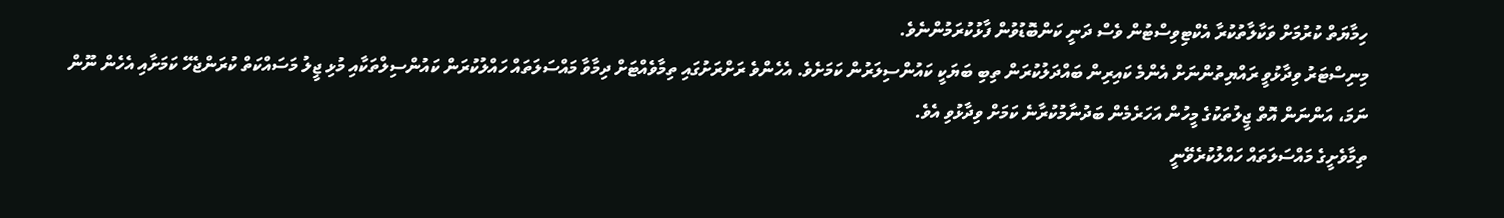ހިމާޔަތް ކުރުމަށް ވަކާލާތުކުރާ އެކްޓިވިސްޓުން ވެސް ދަނީ ކަންބޮޑުވުން ފާޅުކުރަމުންނެވެ.
މިނިސްޓަރު ވިދާޅުވީ ރައްޔިތުންނަށް އެންމެ ކައިރިން ބައްދަލުކުރަން ތިބި ބަޔަކީ ކައުންސިލަރުން ކަމަށެވެ. އެހެންވެ ރަށްރަށުގައި ތިމާވެއްޓަށް ދިމާވާ މައްސަލަތައް ހައްލުކުރަން ކައުންސިލްތަކާއި މުޅި ޖީލު މަސައްކަތް ކުރަންޖެހޭ ކަމަށާއި އެހެން ނޫން ނަމަ، އަންނަން އޮތް ޖީލުތަކުގެ މީހުން އަހަރެމެން ބަދުނާމުކުރާނެ ކަމަށް ވިދާޅުވި އެވެ.
ތިމާވެށީގެ މައްސަލަތައް ހައްލުކުރެވޭނީ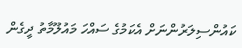ކައުންސިލަރުންނަށް އެކަމުގެ ސައްހަ މައުލޫމާތު ދީގެން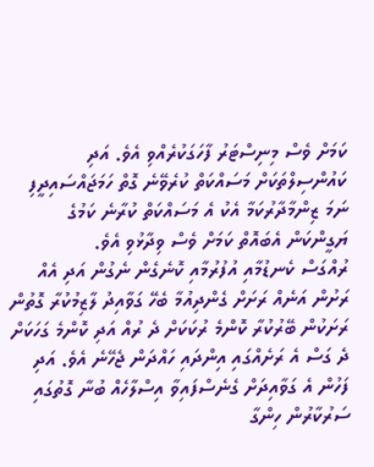ކަމަށް ވެސް މިނިސްޓަރު ފާހަގަކުރެއްވި އެވެ. އަދި ކައުންސިލްތަކަށް މަސައްކަތް ކުރެވޭނެ ގޮތް ހަމަޖައްސައިދީފި ނަމަ ޒިންމާދާރުކަމާ އެކު އެ މަސައްކަތް ކުރާނެ ކަމުގެ ޔަގީންކަން އެބައޮތް ކަމަށް ވެސް ވިދާޅުވި އެވެ.
ރުއްގަސް ކެނޑުމާއި އުފުރުމާއި ކޮނެގެން ނެގުން އަދި އެއް ރަށުން އަނެއް ރަށަށް ގެންދިއުމާ ބެހޭ ގަވާއިދު ލާޒިމުކުރާ ގޮތުން ރަށަކުން ބޭރުކުރާ ކޮންމެ ރުކަކަށް ދެ ރުއް އަދި ކޮންމެ ގަހަކަށް ދެ ގަސް އެ ރަށެއްގައި އިންދައި ހައްދަން ޖެހޭނެ އެވެ. އަދި ފަހުން އެ ގަވާއިދަށް ގެނެސްފައިވާ އިސްލާހެއް ބުނާ ގޮތުގައި ސަރުކާރުން ހިންގާ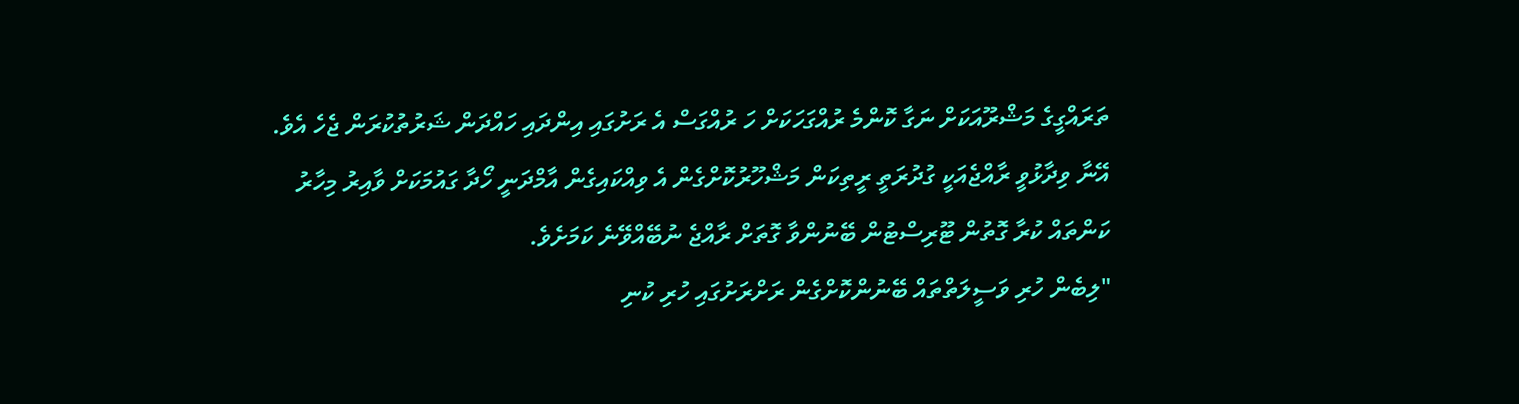ތަރައްގީގެ މަޝްރޫއަކަށް ނަގާ ކޮންމެ ރުއްގަހަކަށް ހަ ރުއްގަސް އެ ރަށުގައި އިންދައި ހައްދަން ޝަރުތުކުރަން ޖެހެ އެވެ.
އޭނާ ވިދާޅުވީ ރާއްޖެއަކީ ގުދުރަތީ ރީތިކަން މަޝްހޫރުކޮށްގެން އެ ވިއްކައިގެން އާމްދަނީ ހޯދާ ގައުމަކަށް ވާއިރު މިހާރު ކަންތައް ކުރާ ގޮތުން ޓޫރިސްޓުން ބޭނުންވާ ގޮތަށް ރާއްޖެ ނުބޭއްވޭނެ ކަމަށެވެ.
"ލިބެން ހުރި ވަސީލަތްތައް ބޭނުންކޮށްގެން ރަށްރަށުގައި ހުރި ކުނި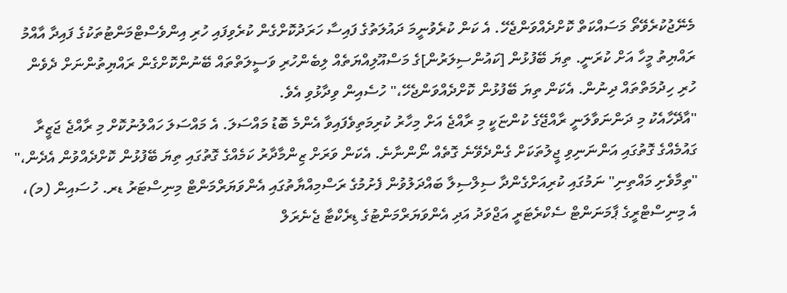މެނޭޖުކުރެވޭތޯ މަސައްކަތް ކޮށްދެއްވަންޖެހޭ. އެ ކަން ކުރެވުނީމަ ދައުލަތުގެ ފައިސާ ހަރަދުކޮށްގެން ކުރެވިފައި ހުރި އިންވެސްޓްމަންޓުތަކުގެ ފައިދާ އާއްމު ރައްޔިތު މީހާ އަށް ކުރަނީ. ތިޔަ ބޭފުޅުން [ކައުންސިލަރުން]ގެ މަސްއޫލިއްޔަތެއް ލިބެންހުރި ވަސީލަތްތައް ބޭނުންކޮށްގެން ރައްޔިތުންނަށް ދެވެން ހުރި ހިދުމަތްތައް ދިނުން. އެކަން ތިޔަ ބޭފުޅުން ކޮށްދެއްވަންޖެހޭ،" ހުސެއިން ވިދާޅުވި އެވެ.
"އާދޭހާއެކު މި ދަންނަވާލަނީ ރާއްޖޭގެ ކުންޏަކީ މި ރާއްޖެ އަށް މިހާރު ކުރިމަތިވެފައިވާ އެންމެ ބޮޑު މައްސަލަ. އެ މައްސަލަ ހައްލުނުކޮށް މި ރާއްޖެ ޖަޒީރާ ގައުމެއްގެ ގޮތުގައި އަންނަނިވި ޖީލުތަކަށް ގެންދެވޭނެ ގޮތެއް ނޯންނާނެ. އެކަން ވަރަށް ޒިންމާދާރު ކަމެއްގެ ގޮތުގައި ތިޔަ ބޭފުޅުން ކޮށްދެއްވުން އެދެން،"
"ތިމާވެށި މައްތިނި" ނަމުގައި ކުރިއަށްގެންދާ ސިލްސިލާ ބައްދަލުވުން ފެށުމުގެ ރަސްމިއްޔާތުގައި އެންވަޔަރްމަންޓް މިނިސްޓަރު ޑރ. ހުސައިން (މ)، އެ މިނިސްޓްރީގެ ޕާމަނަންޓް ސެކްރެޓަރީ އަޖްވަދު އަދި އެންވަޔަރްމަންޓުގެ ޑިރެކްޓާ ޖެނެރަލް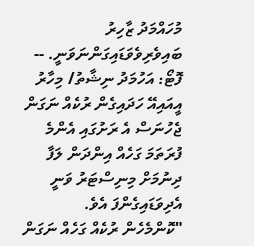މުހައްމަދު ޒާހިރު ބައިވެރިވެވަޑައިގަންނަވަނީ. -- ފޮޓޯ: އަހުމަދު ނިޝާތު/ މިހާރު
އީއައިއޭ ހަދައިގެން ރުކެއް ނަގަން ޖެހުނަސް އެ ރަށުގައި އެންމެ ފުރަތަމަ ގަހެއް އިންދަން ލަފާ ދިނުމަށް މިނިސްޓަރު ވަނީ އެދިވަޑައިގެންފަ އެވެ.
"ކޮންމެހެން ރުކެއް ގަހެއް ނަގަން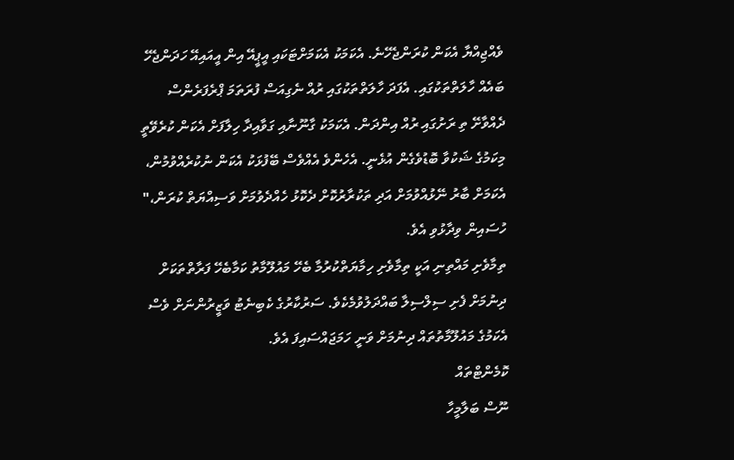ވެއްޖިއްޔާ އެކަން ކުރަންޖެހޭނެ. އެކަމަކު އެކަމަށްޓަކައި އީޕީއޭ އިން އީއައިއޭ ހަދަންޖެހޭ ބައެއް ހާލަތްތަކުގައި. އެފަދަ ހާލަތްތަކުގައި ރުއް ނެގިއަސް ފުރަތަމަ ޕްރެފަރެންސް ދެއްވާށޭ ތި ރަށުގައި ރުއް އިންދަން. އެކަމަކު ގާނޫނާއި ގަވާއިދާ ހިލާފަށް އެކަން ކުރެވޭތީ މިކަމުގެ ޝަކުވާ ބޮޑުވެގެން އުޅެނީ. އެހެންވެ އެއްވެސް ބޭފުޅަކު އެކަން ނުކުރެއްވުމުން، އެކަމަށް ބާރު ނޭޅުއްވުމަށް އަދި ތަކުރާރުކޮށް ދެކޮޅު ހެއްދެވުމަށް ވަސިއްޔަތް ކުރަން،" ހުސައިން ވިދާޅުވި އެވެ.
ތިމާވެށި މައްތިނި އަކީ ތިމާވެށި ހިމާޔަތްކުރުމާ ބެހޭ މައުލޫމާތު ކަމާބެހޭ ފަރާތްތަކަށް ދިނުމަށް ފެށި ސިލްސިލާ ބައްދަލުވުމެކެވެ. ސަރުކާރުގެ ކެބިނެޓު ވަޒީރުންނަށް ވެސް އެކަމުގެ މައުލޫމާތުތައް ދިނުމަށް ވަނީ ހަމަޖައްސައިފަ އެވެ.
ކޮމެންޓްތައް
ނޫސް ބަލާމީހާ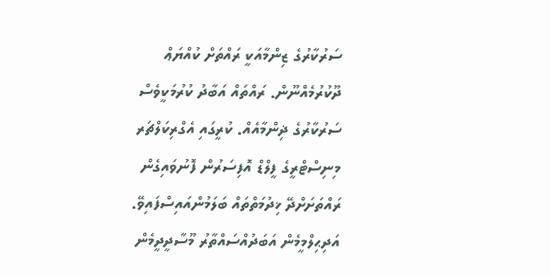ސަރުކާރުގެ ޒިންމާއަކީ ރައްތަށް ކުއްޔަޢް ދޫކުރުމެއްނޫން. ރައްތައް އަބާދު ކުރުމަކީވެސް ސަރުކާރުގެ ޛިންމާއެއް. ކުރީގައި އެގްރިކަލްޗަރ މިނިސްޓްރީގެ ފީލްޑް އޮފިސަރުން ފޮނުވައިގެން ރައްތަށަށްދޭ ޚިދުމަތްތައް ބަލަމުންއައިސްފައިވޭ. އަދިޙިލްމީމެން އަބަދުއްސައްތާރު މޫސާދީދީމެން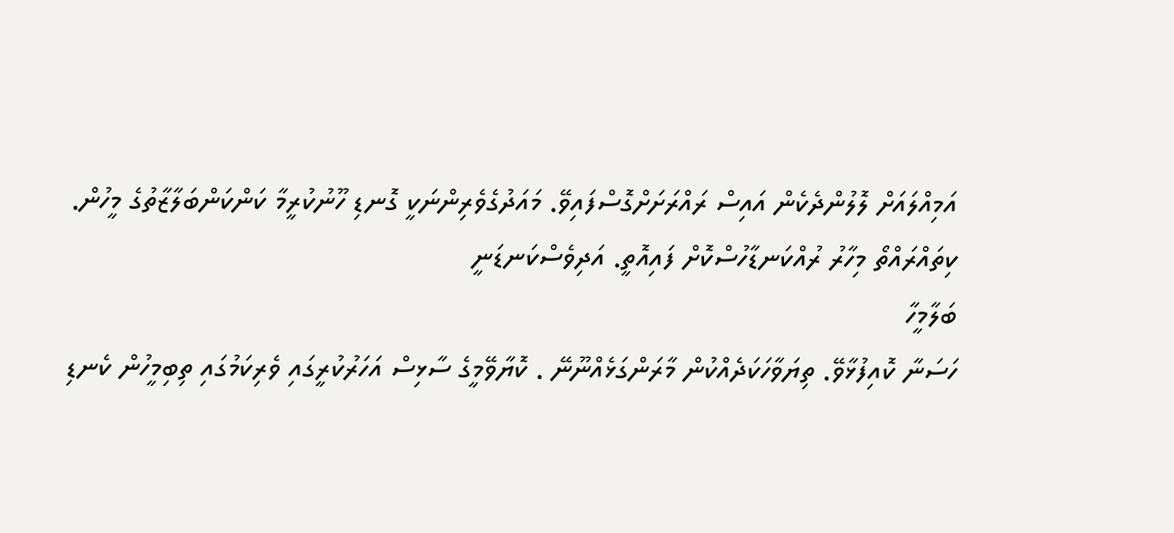އަމިއްލައަށް ލޮލުންދެކެން އައިސް ރައްރަށަށްގޮސްފައިވޭ. މައަދުގެވެރިންނަކީ ގޮނޑި ހޫނުކުރީމާ ކަންކަންބަލާޒާތުގެ މީހުން. ކިތައްރައްތޯ މިހާރު ރުއްކަނޑާހުސްކޮށް ފައިއޮތީ. އަދިވެސްކަނޑަނީ
ބަލާމީހާ
ހަސަނާ ކޮއިފުޅާވޭ. ތިޔަވާހަކަދެއްކުން މާރަންގަޅެއްނޫނޭ . ކޮޔާވޭމީގެ ސާޅިސް އަހަރުކުރީގައި ވެރިކަމުގައި ތިބިމީހުން ކެނޑި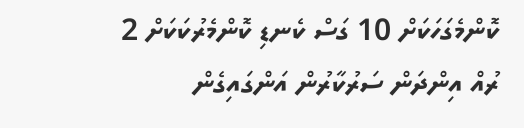ކޮންމެގަހަކަށް 10 ގަސް ކެނޑި ކޮންމެރުކަކަށް 2 ރުއް އިންދަން ސަރުކާރުން އަންގައިގެން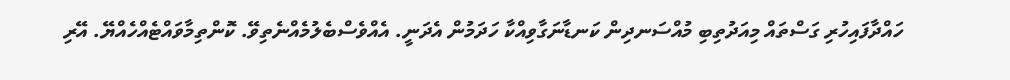ހައްދާފައިހުރި ގަސްތައް މިއަދުތިބި މުއްސަނދިން ކަނޑާނަގާވިއްކާ ހަދަމުން އެދަނީ. އެއްވެސްބެލުމެއްނެތިވޭ. ކޮންތިމާވައްޓެއްހެއްޔޭ. އޭރި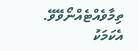ތިމާވެއްޓެއްނޯވޭވޭ. އެކަމަކު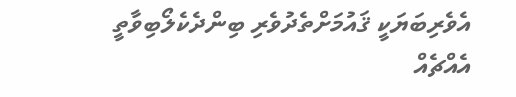އެވެރިބަޔަކީ ޤައުމަށްތެދުވެރި ބިންދެކެލޯބިވާތީ އެއްޗެއް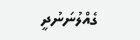ގެއްލުނަނުދީ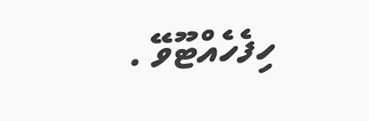ހިފެހެއްޓޫވޭ .